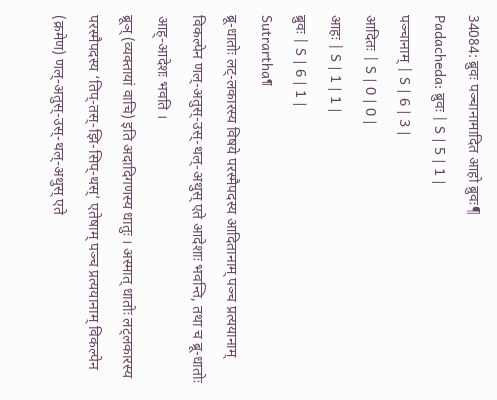34084: ब्रुवः पञ्चानामादित आहो ब्रुवः¶
Padacheda: ब्रुवः | S | 5 | 1 |
पञ्चानाम् | S | 6 | 3 |
आदितः | S | 0 | 0 |
आहः | S | 1 | 1 |
ब्रुवः | S | 6 | 1 |
Sutrartha¶
ब्रू-धातोः लट्-लकारस्य विषये परस्मैपदस्य आदितानाम् पञ्च प्रत्ययानाम् विकल्पेन णल्-अतुस्-उस्-थल्-अथुस् एते आदेशाः भवन्ति, तथा च ब्रू-धातोः आह्-आदेशः भवति ।
ब्रूञ् (व्यक्तायां वाचि) इति अदादिगणस्य धातुः । अस्मात् धातोः लट्लकारस्य परस्मैपदस्य ‘तिप्-तस्-झि-सिप्-थस्’ एतेषाम् पञ्च प्रत्ययानाम् विकल्पेन (क्रमेण) णल्-अतुस्-उस्-थल्-अथुस् एते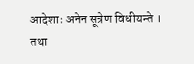आदेशाः अनेन सूत्रेण विधीयन्ते । तथा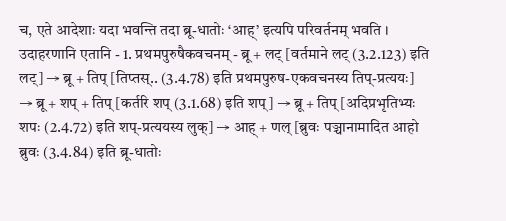च, एते आदेशाः यदा भवन्ति तदा ब्रू-धातोः ‘आह्’ इत्यपि परिवर्तनम् भवति । उदाहरणानि एतानि - 1. प्रथमपुरुषैकवचनम् - ब्रू + लट् [वर्तमाने लट् (3.2.123) इति लट्] → ब्रू + तिप् [तिप्तस्.. (3.4.78) इति प्रथमपुरुष-एकवचनस्य तिप्-प्रत्ययः] → ब्रू + शप् + तिप् [कर्तरि शप् (3.1.68) इति शप्] → ब्रू + तिप् [अदिप्रभृतिभ्यः शपः (2.4.72) इति शप्-प्रत्ययस्य लुक्] → आह् + णल् [ब्रुवः पञ्चानामादित आहो ब्रुवः (3.4.84) इति ब्रू-धातोः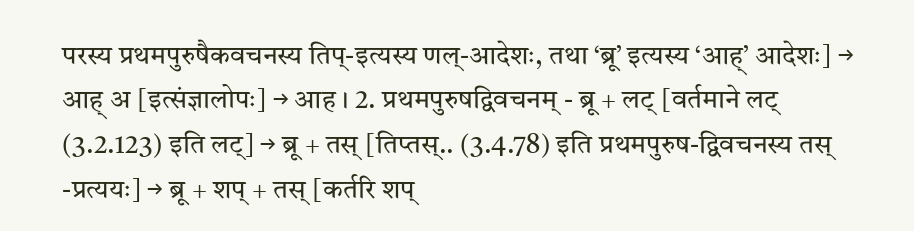परस्य प्रथमपुरुषैकवचनस्य तिप्-इत्यस्य णल्-आदेशः, तथा ‘ब्रू’ इत्यस्य ‘आह्’ आदेशः] → आह् अ [इत्संज्ञालोपः] → आह । 2. प्रथमपुरुषद्विवचनम् - ब्रू + लट् [वर्तमाने लट् (3.2.123) इति लट्] → ब्रू + तस् [तिप्तस्.. (3.4.78) इति प्रथमपुरुष-द्विवचनस्य तस् -प्रत्ययः] → ब्रू + शप् + तस् [कर्तरि शप्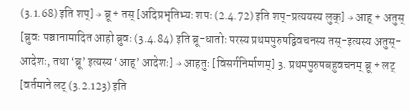(3.1.68) इति शप्] → ब्रू + तस् [अदिप्रभृतिभ्यः शपः (2.4.72) इति शप्-प्रत्ययस्य लुक्] → आह् + अतुस् [ब्रुवः पञ्चानामादित आहो ब्रुवः (3.4.84) इति ब्रू-धातोः परस्य प्रथमपुरुषद्विवचनस्य तस्-इत्यस्य अतुस्-आदेशः, तथा ‘ब्रू’ इत्यस्य ‘आह्’ आदेशः] → आहतुः [विसर्गनिर्माणम्] 3. प्रथमपुरुषबहुवचनम् ब्रू + लट् [वर्तमाने लट् (3.2.123) इति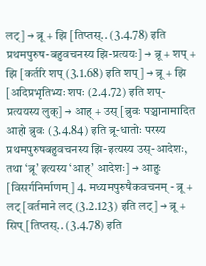लट्] → ब्रू + झि [तिप्तस्.. (3.4.78) इति प्रथमपुरुष-बहुवचनस्य झि-प्रत्ययः] → ब्रू + शप् + झि [कर्तरि शप् (3.1.68) इति शप्] → ब्रू + झि [अदिप्रभृतिभ्यः शपः (2.4.72) इति शप्-प्रत्ययस्य लुक्] → आह् + उस् [ब्रुवः पञ्चानामादित आहो ब्रुवः (3.4.84) इति ब्रू-धातोः परस्य प्रथमपुरुषबहुवचनस्य झि-इत्यस्य उस्-आदेशः, तथा ‘ब्रू’ इत्यस्य ‘आह्’ आदेशः] → आहुः [विसर्गनिर्माणम्] 4. मध्यमपुरुषैकवचनम् - ब्रू + लट् [वर्तमाने लट् (3.2.123) इति लट्] → ब्रू + सिप् [तिप्तस्.. (3.4.78) इति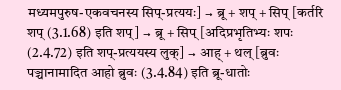मध्यमपुरुष-एकवचनस्य सिप्-प्रत्ययः] → ब्रू + शप् + सिप् [कर्तरि शप् (3.1.68) इति शप्] → ब्रू + सिप् [अदिप्रभृतिभ्यः शपः (2.4.72) इति शप्-प्रत्ययस्य लुक्] → आह् + थल् [ब्रुवः पञ्चानामादित आहो ब्रुवः (3.4.84) इति ब्रू-धातोः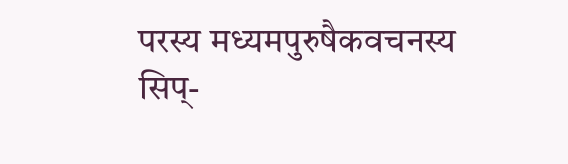परस्य मध्यमपुरुषैकवचनस्य सिप्-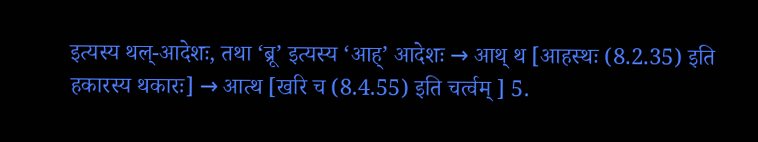इत्यस्य थल्-आदेशः, तथा ‘ब्रू’ इत्यस्य ‘आह्’ आदेशः → आथ् थ [आहस्थः (8.2.35) इति हकारस्य थकारः] → आत्थ [खरि च (8.4.55) इति चर्त्वम् ] 5.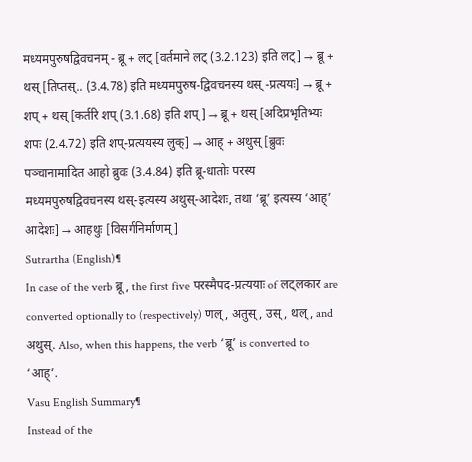मध्यमपुरुषद्विवचनम् - ब्रू + लट् [वर्तमाने लट् (3.2.123) इति लट्] → ब्रू + थस् [तिप्तस्.. (3.4.78) इति मध्यमपुरुष-द्विवचनस्य थस् -प्रत्ययः] → ब्रू + शप् + थस् [कर्तरि शप् (3.1.68) इति शप्] → ब्रू + थस् [अदिप्रभृतिभ्यः शपः (2.4.72) इति शप्-प्रत्ययस्य लुक्] → आह् + अथुस् [ब्रुवः पञ्चानामादित आहो ब्रुवः (3.4.84) इति ब्रू-धातोः परस्य मध्यमपुरुषद्विवचनस्य थस्-इत्यस्य अथुस्-आदेशः, तथा ‘ब्रू’ इत्यस्य ‘आह्’ आदेशः] → आहथुः [विसर्गनिर्माणम्]
Sutrartha (English)¶
In case of the verb ब्रू, the first five परस्मैपद-प्रत्ययाः of लट्लकार are converted optionally to (respectively) णल्, अतुस्, उस्, थल्, and अथुस्. Also, when this happens, the verb ‘ब्रू’ is converted to ‘आह्’.
Vasu English Summary¶
Instead of the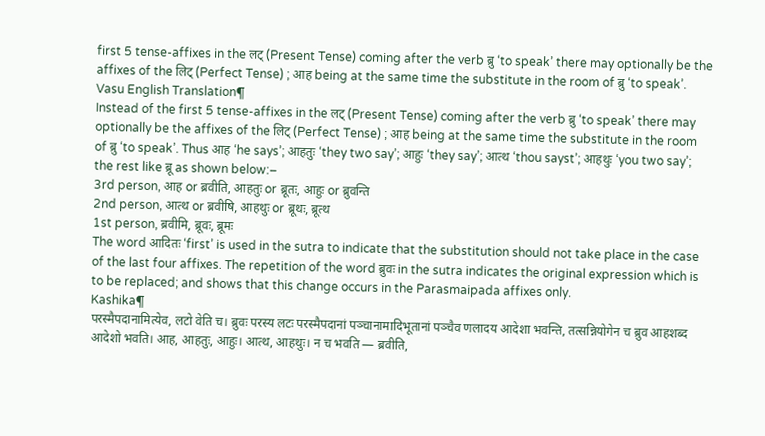first 5 tense-affixes in the लट् (Present Tense) coming after the verb ब्रु ‘to speak’ there may optionally be the affixes of the लिट् (Perfect Tense) ; आह being at the same time the substitute in the room of ब्रु ‘to speak’.
Vasu English Translation¶
Instead of the first 5 tense-affixes in the लट् (Present Tense) coming after the verb ब्रु ‘to speak’ there may optionally be the affixes of the लिट् (Perfect Tense) ; आह being at the same time the substitute in the room of ब्रु ‘to speak’. Thus आह ‘he says’; आहतुः ‘they two say’; आहुः ‘they say’; आत्थ ‘thou sayst’; आहथुः ‘you two say’; the rest like ब्रू as shown below:–
3rd person, आह or ब्रवीति, आहतुः or ब्रूतः, आहुः or ब्रुवन्ति
2nd person, आत्थ or ब्रवीषि, आहथुः or ब्रूथः, ब्रूत्थ
1st person, ब्रवीमि, ब्रूवः, ब्रूमः
The word आदितः ‘first’ is used in the sutra to indicate that the substitution should not take place in the case of the last four affixes. The repetition of the word ब्रुवः in the sutra indicates the original expression which is to be replaced; and shows that this change occurs in the Parasmaipada affixes only.
Kashika¶
परस्मैपदानामित्येव, लटो वेति च। ब्रुवः परस्य लटः परस्मैपदानां पञ्चानामादिभूतानां पञ्चैव णलादय आदेशा भवन्ति, तत्सन्नियोगेन च ब्रुव आहशब्द आदेशो भवति। आह, आहतुः, आहुः। आत्थ, आहथुः। न च भवति — ब्रवीति,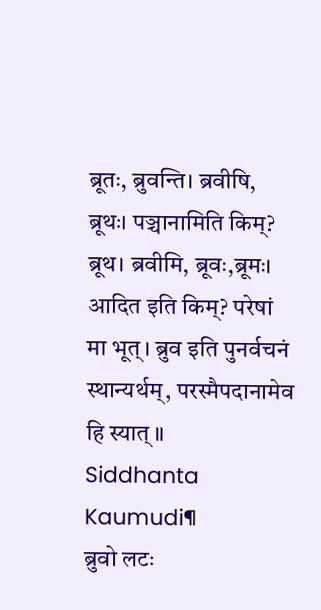ब्रूतः, ब्रुवन्ति। ब्रवीषि, ब्रूथः। पञ्चानामिति किम्? ब्रूथ। ब्रवीमि, ब्रूवः,ब्रूमः। आदित इति किम्? परेषां मा भूत्। ब्रुव इति पुनर्वचनं स्थान्यर्थम्, परस्मैपदानामेव हि स्यात्॥
Siddhanta Kaumudi¶
ब्रुवो लटः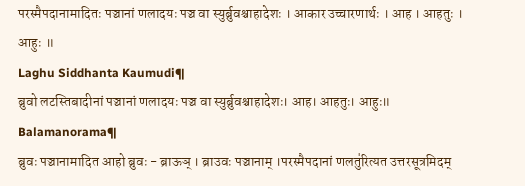परस्मैपदानामादितः पञ्चानां णलादयः पञ्च वा स्युर्ब्रुवश्चाहादेशः । आकार उच्चारणार्थः । आह । आहतुः । आहुः ॥
Laghu Siddhanta Kaumudi¶
ब्रुवो लटस्तिबादीनां पञ्चानां णलादयः पञ्च वा स्युर्ब्रुवश्चाहादेशः। आह। आहतुः। आहुः॥
Balamanorama¶
ब्रुवः पञ्चानामादित आहो ब्रुवः - ब्राऊञ् । ब्राउवः पञ्चानाम् ।परस्मैपदानां णलतु॑रित्यत उत्तरसूत्रमिदम्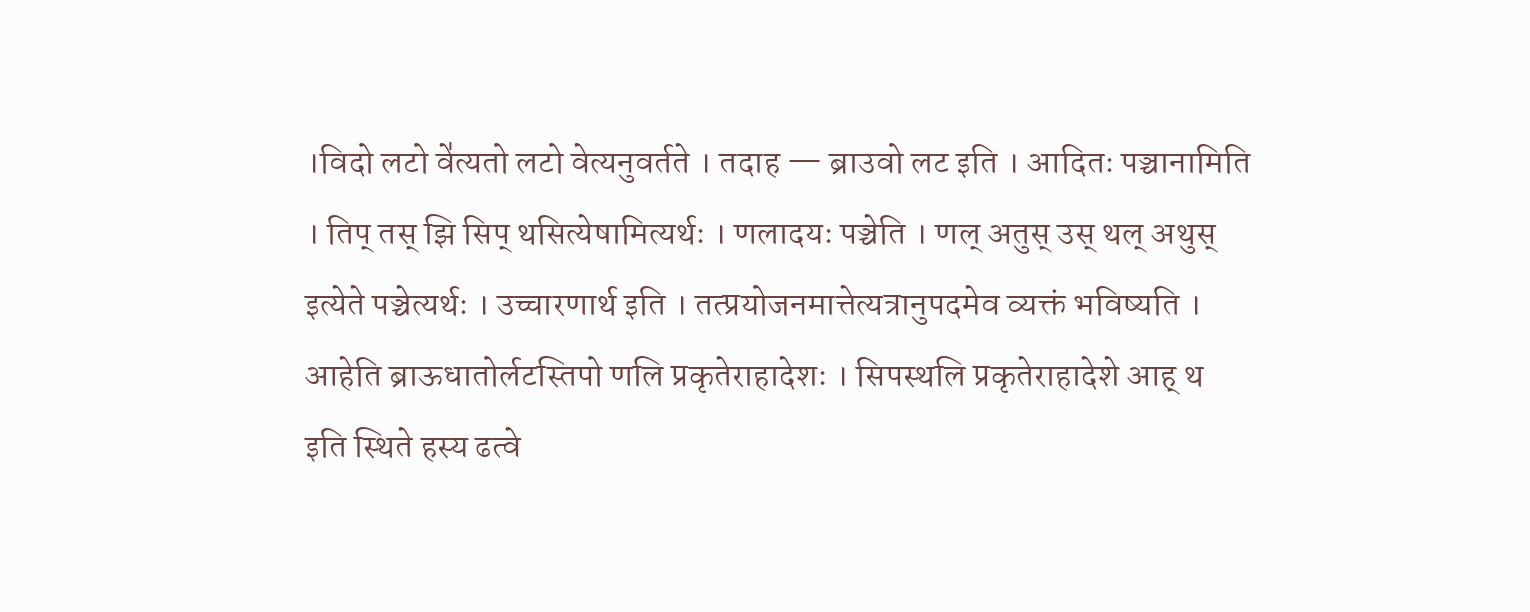।विदो लटो वे॑त्यतो लटो वेत्यनुवर्तते । तदाह — ब्राउवो लट इति । आदितः पञ्चानामिति । तिप् तस् झि सिप् थसित्येषामित्यर्थः । णलादयः पञ्चेति । णल् अतुस् उस् थल् अथुस् इत्येते पञ्चेत्यर्थः । उच्चारणार्थ इति । तत्प्रयोजनमात्तेत्यत्रानुपदमेव व्यक्तं भविष्यति । आहेति ब्राऊधातोर्लटस्तिपो णलि प्रकृतेराहादेशः । सिपस्थलि प्रकृतेराहादेशे आह् थ इति स्थिते हस्य ढत्वे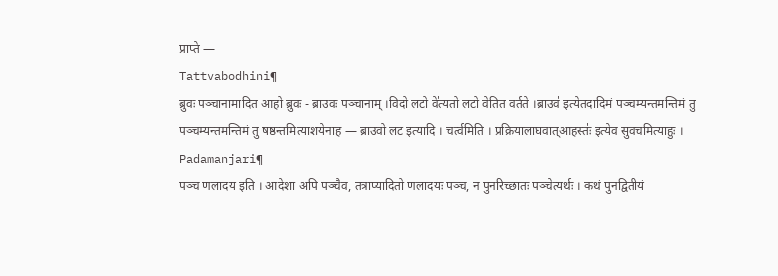प्राप्ते —
Tattvabodhini¶
ब्रुवः पञ्चानामादित आहो ब्रुवः - ब्राउवः पञ्चानाम् ।विदो लटो वे॑त्यतो लटो वेतित वर्तते ।ब्राउव॑ इत्येतदादिमं पञ्चम्यन्तमन्तिमं तु पञ्चम्यन्तमन्तिमं तु षष्ठन्तमित्याशयेनाह — ब्राउवो लट इत्यादि । चर्त्वमिति । प्रक्रियालाघवात्आहस्तः॑ इत्येव सुवचमित्याहुः ।
Padamanjari¶
पञ्च णलादय इति । आदेशा अपि पञ्चैव, तत्राप्यादितो णलादयः पञ्च, न पुनरिच्छातः पञ्चेत्यर्थः । कथं पुनद्वितीयं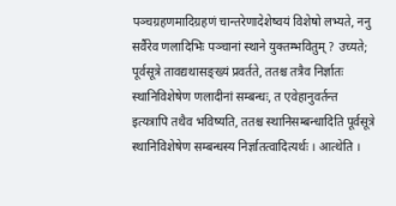पञ्चग्रहणमादिग्रहणं चान्तरेणादेशेष्वयं विशेषो लभ्यते, ननु सर्वैरेव णलादिभिः पञ्चानां स्थाने युक्तम्भवितुम् ? उच्यते; पूर्वसूत्रे तावद्यथासङ्ख्यं प्रवर्तते, ततश्च तत्रैव निर्ज्ञातः स्थानिविशेषेण णलादीनां सम्बन्धः, त एवेहानुवर्तन्त इत्यत्रापि तथैव भविष्यति, ततश्च स्थानिसम्बन्धादिति पूर्वसूत्रे स्थानिविशेषेण सम्बन्धस्य निर्ज्ञातत्वादित्यर्थः । आत्थेति ।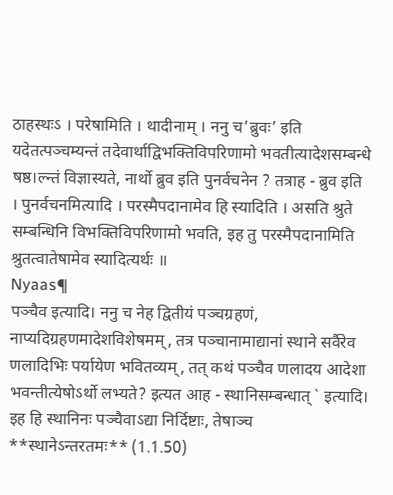ठाहस्थःऽ । परेषामिति । थादीनाम् । ननु च’ब्रुवः’ इति यदेतत्पञ्चम्यन्तं तदेवार्थाद्विभक्तिविपरिणामो भवतीत्यादेशसम्बन्धे षष्ठ।ल्न्तं विज्ञास्यते, नार्थो ब्रुव इति पुनर्वचनेन ? तत्राह - ब्रुव इति । पुनर्वचनमित्यादि । परस्मैपदानामेव हि स्यादिति । असति श्रुते सम्बन्धिनि विभक्तिविपरिणामो भवति, इह तु परस्मैपदानामिति श्रुतत्वातेषामेव स्यादित्यर्थः ॥
Nyaas¶
पञ्चैव इत्यादि। ननु च नेह द्वितीयं पञ्चग्रहणं, नाप्यदिग्रहणमादेशविशेषमम्, तत्र पञ्चानामाद्यानां स्थाने सर्वैरेव णलादिभिः पर्यायेण भवितव्यम्, तत् कथं पञ्चैव णलादय आदेशा भवन्तीत्येषोऽर्थो लभ्यते? इत्यत आह - स्थानिसम्बन्धात् ` इत्यादि। इह हि स्थानिनः पञ्चैवाऽद्या निर्दिष्टाः, तेषाञ्च **स्थानेऽन्तरतमः** (1.1.50)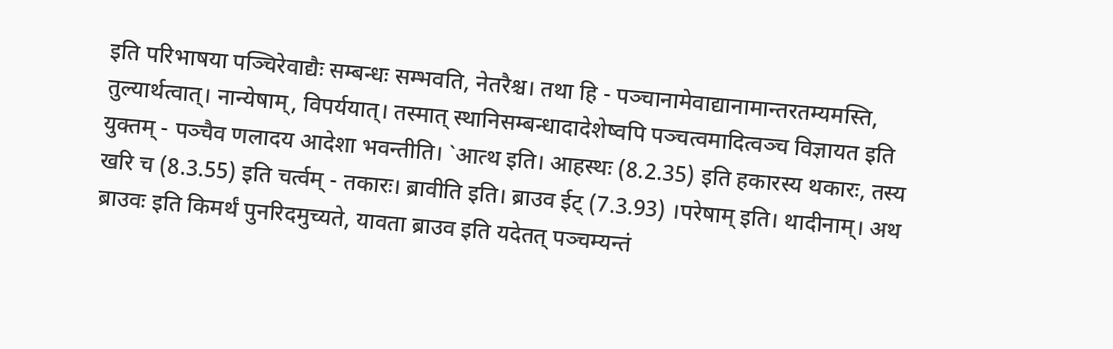इति परिभाषया पञ्चिरेवाद्यैः सम्बन्धः सम्भवति, नेतरैश्च। तथा हि - पञ्चानामेवाद्यानामान्तरतम्यमस्ति, तुल्यार्थत्वात्। नान्येषाम्, विपर्ययात्। तस्मात् स्थानिसम्बन्धादादेशेष्वपि पञ्चत्वमादित्वञ्च विज्ञायत इति युक्तम् - पञ्चैव णलादय आदेशा भवन्तीति। `आत्थ इति। आहस्थः (8.2.35) इति हकारस्य थकारः, तस्य खरि च (8.3.55) इति चर्त्वम् - तकारः। ब्रावीति इति। ब्राउव ईट् (7.3.93) ।परेषाम् इति। थादीनाम्। अथ ब्राउवः इति किमर्थं पुनरिदमुच्यते, यावता ब्राउव इति यदेतत् पञ्चम्यन्तं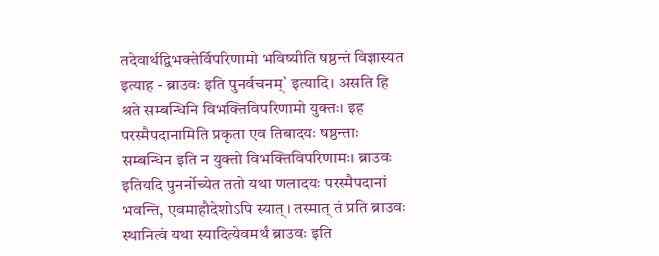तदेवार्थद्विभक्तेर्विपरिणामो भविष्यीति षष्ठन्तं विज्ञास्यत इत्याह - ब्राउवः इति पुनर्वचनम्` इत्यादि। असति हि श्रते सम्बन्धिनि विभक्तिविपरिणामो युक्तः। इह परस्मैपदानामिति प्रकृता एव तिबादयः षष्ठन्ताः सम्बन्धिन इति न युक्तो विभक्तिविपरिणामः। ब्राउवः इतियदि पुनर्नोच्येत ततो यथा णलादयः परस्मैपदानां भवन्ति, एवमाहौदेशोऽपि स्यात्। तस्मात् तं प्रति ब्राउवः स्थानित्वं यथा स्यादित्येवमर्थं ब्राउवः इति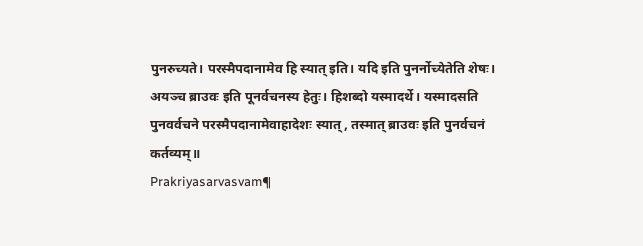पुनरुच्यते। परस्मैपदानामेव हि स्यात् इति। यदि इति पुनर्नोच्येतेति शेषः। अयञ्च ब्राउवः इति पूनर्वचनस्य हेतुः। हिशब्दो यस्मादर्थे। यस्मादसति पुनवर्वचने परस्मैपदानामेवाहादेशः स्यात्, तस्मात् ब्राउवः इति पुनर्वचनं कर्तव्यम्॥
Prakriyasarvasvam¶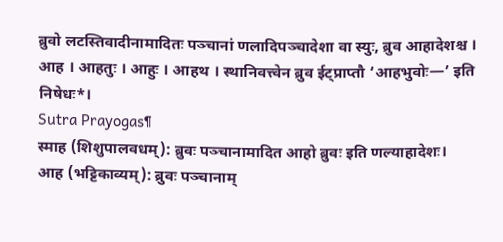ब्रुवो लटस्तिवादीनामादितः पञ्चानां णलादिपञ्चादेशा वा स्युः, ब्रुव आहादेशश्च । आह । आहतुः । आहुः । आहथ । स्थानिवत्त्वेन ब्रुव ईट्प्राप्तौ ‘आहभुवोः—’ इति निषेधः*।
Sutra Prayogas¶
स्माह (शिशुपालवधम्): ब्रुवः पञ्चानामादित आहो ब्रुवः इति णल्याहादेशः।
आह (भट्टिकाव्यम्): ब्रुवः पञ्चानाम्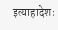इत्याहादेशः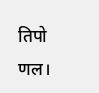तिपो णल।